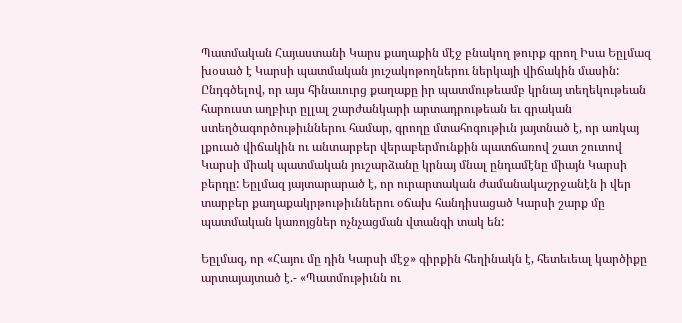Պատմական Հայաստանի Կարս քաղաքին մէջ բնակող թուրք գրող Իսա Եըլմազ խօսած է Կարսի պատմական յուշակոթողներու ներկայի վիճակին մասին: Ընդգծելով, որ այս հինաւուրց քաղաքը իր պատմութեամբ կրնայ տեղեկութեան հարուստ աղբիւր ըլլալ շարժանկարի արտադրութեան եւ գրական ստեղծագործութիւններու համար, գրողը մտահոգութիւն յայտնած է, որ առկայ լքուած վիճակին ու անտարբեր վերաբերմունքին պատճառով շատ շուտով Կարսի միակ պատմական յուշարձանը կրնայ մնալ ընդամէնը միայն Կարսի բերդը: Եըլմազ յայտարարած է, որ ուրարտական ժամանակաշրջանէն ի վեր տարբեր քաղաքակրթութիւններու օճախ հանդիսացած Կարսի շարք մը պատմական կառոյցներ ոչնչացման վտանգի տակ են:

Եըլմազ, որ «Հայու մը դին Կարսի մէջ» գիրքին հեղինակն է, հետեւեալ կարծիքը արտայայտած է.- «Պատմութիւնն ու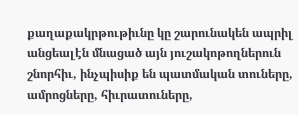քաղաքակրթութիւնը կը շարունակեն ապրիլ անցեալէն մնացած այն յուշակոթողներուն շնորհիւ, ինչպիսիք են պատմական տուները, ամրոցները, հիւրատուները,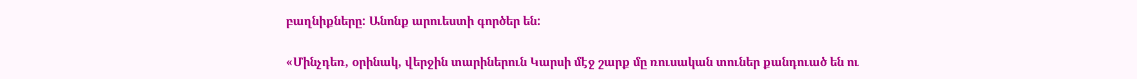բաղնիքները: Անոնք արուեստի գործեր են:

«Մինչդեռ, օրինակ, վերջին տարիներուն Կարսի մէջ շարք մը ռուսական տուներ քանդուած են ու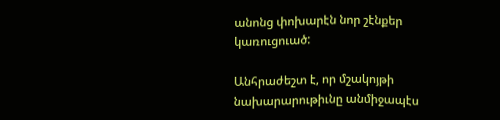անոնց փոխարէն նոր շէնքեր կառուցուած:

Անհրաժեշտ է, որ մշակոյթի նախարարութիւնը անմիջապէս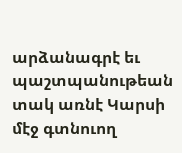արձանագրէ եւ պաշտպանութեան տակ առնէ Կարսի մէջ գտնուող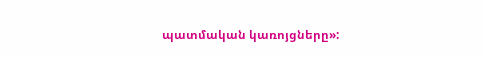պատմական կառոյցները»: